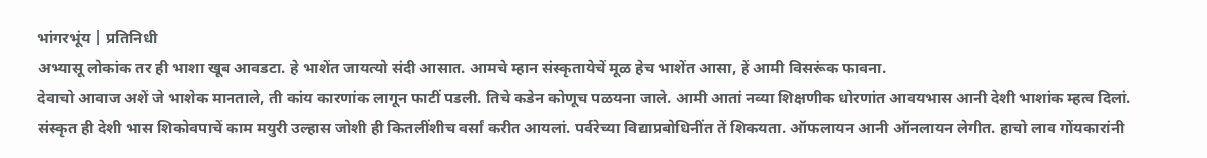भांगरभूंय | प्रतिनिधी
अभ्यासू लोकांक तर ही भाशा खूब आवडटा. हे भाशेंत जायत्यो संदी आसात. आमचे म्हान संस्कृतायेचें मूळ हेच भाशेंत आसा, हें आमी विसरूंक फावना.
देवाचो आवाज अशें जे भाशेक मानताले, ती कांय कारणांक लागून फाटीं पडली. तिचे कडेन कोणूच पळयना जाले. आमी आतां नव्या शिक्षणीक धोरणांत आवयभास आनी देशी भाशांक म्हत्व दिलां. संस्कृत ही देशी भास शिकोवपाचें काम मयुरी उल्हास जोशी ही कितलींशीच वर्सां करीत आयलां. पर्वरेच्या विद्याप्रबोधिनींत तें शिकयता. ऑफलायन आनी ऑनलायन लेगीत. हाचो लाव गोंयकारांनी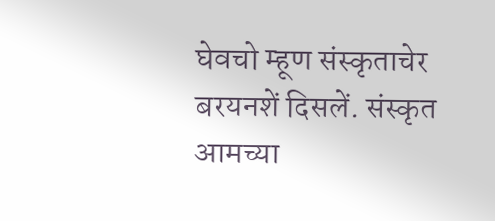घेवचो म्हूण संस्कृताचेर बरयनशें दिसलें. संस्कृत आमच्या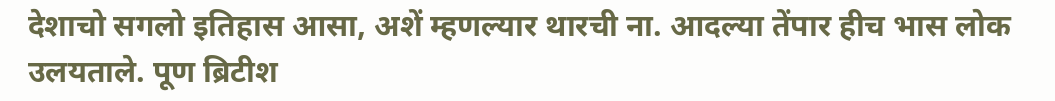देशाचो सगलो इतिहास आसा, अशें म्हणल्यार थारची ना. आदल्या तेंपार हीच भास लोक उलयताले. पूण ब्रिटीश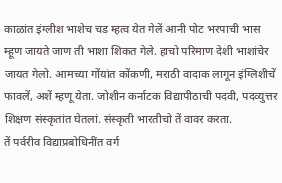काळांत इंग्लीश भाशेच चड म्हत्व येत गेलें आनी पोट भरपाची भास म्हूण जायते जाण ती भाशा शिकत गेले. हाचो परिमाण देशी भाशांचेर जायत गेलो. आमच्या गोंयांत कोंकणी, मराठी वादाक लागून इंग्लिशीचें फावलें, अशें म्हणू येता. जोशीन कर्नाटक विद्यापीठाची पदवी, पदव्युत्तर शिक्षण संस्कृतांत घेतलां. संस्कृती भारतीचो तें वावर करता.
तें पर्वरीव विद्याप्रबोधिनींत वर्ग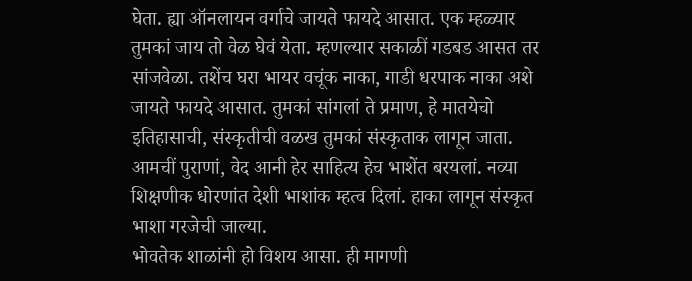घेता. ह्या ऑनलायन वर्गाचे जायते फायदे आसात. एक म्हळ्यार तुमकां जाय तो वेळ घेवं येता. म्हणल्यार सकाळीं गडबड आसत तर सांजवेळा. तशेंच घरा भायर वचूंक नाका, गाडी धरपाक नाका अशे जायते फायदे आसात. तुमकां सांगलां ते प्रमाण, हे मातयेचो इतिहासाची, संस्कृतीची वळख तुमकां संस्कृताक लागून जाता. आमचीं पुराणां, वेद आनी हेर साहित्य हेच भाशेंत बरयलां. नव्या शिक्षणीक धोरणांत देशी भाशांक म्हत्व दिलां. हाका लागून संस्कृत भाशा गरजेची जाल्या.
भोवतेक शाळांनी हो विशय आसा. ही मागणी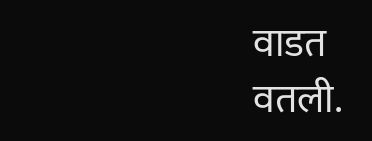वाडत वतली.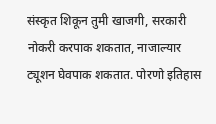संस्कृत शिकून तुमी खाजगी, सरकारी नोकरी करपाक शकतात, नाजाल्यार ट्यूशन घेवपाक शकतात. पोरणो इतिहास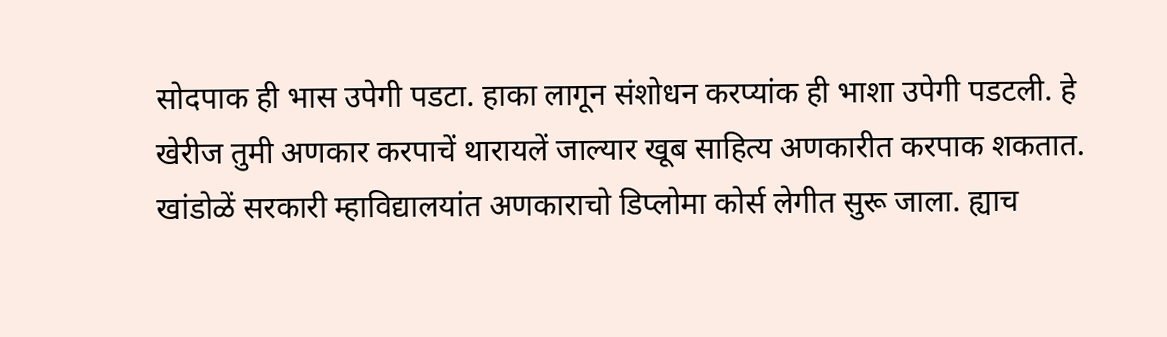सोदपाक ही भास उपेगी पडटा. हाका लागून संशोधन करप्यांक ही भाशा उपेगी पडटली. हे खेरीज तुमी अणकार करपाचें थारायलें जाल्यार खूब साहित्य अणकारीत करपाक शकतात. खांडोळें सरकारी म्हाविद्यालयांत अणकाराचो डिप्लोमा कोर्स लेगीत सुरू जाला. ह्याच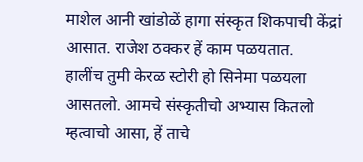माशेल आनी खांडोळें हागा संस्कृत शिकपाची केंद्रां आसात. राजेश ठक्कर हें काम पळयतात.
हालींच तुमी केरळ स्टोरी हो सिनेमा पळयला आसतलो. आमचे संस्कृतीचो अभ्यास कितलो म्हत्वाचो आसा, हें ताचे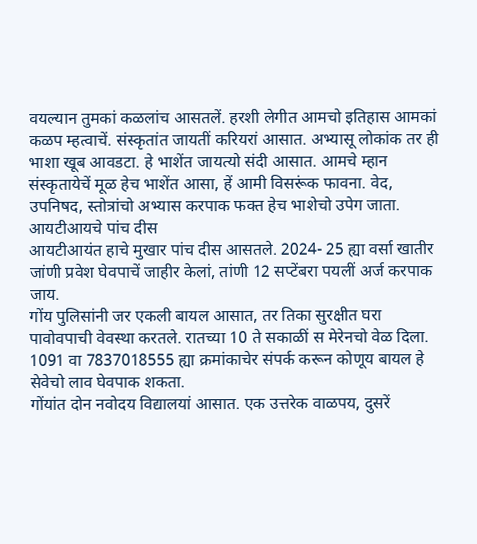वयल्यान तुमकां कळलांच आसतलें. हरशी लेगीत आमचो इतिहास आमकां कळप म्हत्वाचें. संस्कृतांत जायतीं करियरां आसात. अभ्यासू लोकांक तर ही भाशा खूब आवडटा. हे भाशेंत जायत्यो संदी आसात. आमचे म्हान संस्कृतायेचें मूळ हेच भाशेंत आसा, हें आमी विसरूंक फावना. वेद, उपनिषद, स्तोत्रांचो अभ्यास करपाक फक्त हेच भाशेचो उपेग जाता.
आयटीआयचे पांच दीस
आयटीआयंत हाचे मुखार पांच दीस आसतले. 2024- 25 ह्या वर्सा खातीर जांणी प्रवेश घेवपाचें जाहीर केलां, तांणी 12 सप्टेंबरा पयलीं अर्ज करपाक जाय.
गोंय पुलिसांनी जर एकली बायल आसात, तर तिका सुरक्षीत घरा पावोवपाची वेवस्था करतले. रातच्या 10 ते सकाळीं स मेरेनचो वेळ दिला. 1091 वा 7837018555 ह्या क्रमांकाचेर संपर्क करून कोणूय बायल हे सेवेचो लाव घेवपाक शकता.
गोंयांत दोन नवोदय विद्यालयां आसात. एक उत्तरेक वाळपय, दुसरें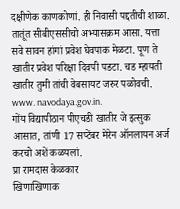दक्षीणेक काणकोणां. ही निवासी पद्दतीची शाळा. तातूंत सीबीएससीचो अभ्यासक्रम आसा. यत्ता सवे सावन हांगां प्रवेश घेवपाक मेळटा. पूण ते खातीर प्रवेश परिक्षा दिवपी पडटा. चड म्हायती खातीर तुमी तांची वेबसायट जरुर पळोवची. www. navodaya.gov.in.
गोंय विद्यापीठान पीएचडी खातीर जे इत्सुक आसात, तांणी 17 सप्टेंबर मेरेन ऑनलायन अर्ज करचो अशें कळयलां.
प्रा रामदास केळकार
खिणाखिणाक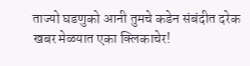ताज्यो घडणुको आनी तुमचे कडेन संबंदीत दरेक खबर मेळयात एका क्लिकाचेर!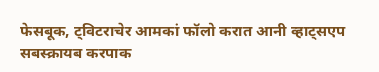फेसबूक, ट्विटराचेर आमकां फॉलो करात आनी व्हाट्सएप सबस्क्रायब करपाक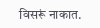विसरूं नाकात.